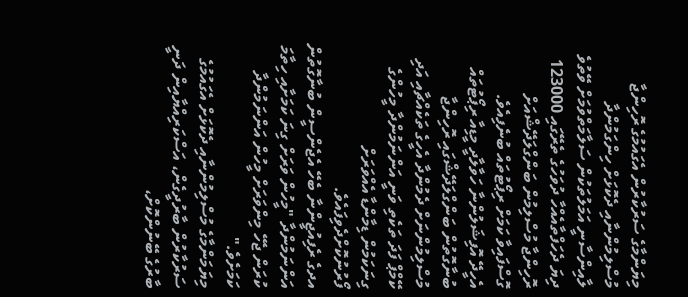މިޔަންމާގެ ސަރުކާރުން އެގައުމުގެ ރޮހިންޖާ މުސްލިމުންނާއި ދެކޮޅަށް ހިންގަމުންދާ ލާއިންސާނީ އަމަލުތަކުން ސަލާމަތްވުމަށް ވޭތުވެ ދިޔަ ދެހަފްތާއެއްހާ ދުވަހުގެ ތެރޭގައި 123000 ރޮހިންޖާ މުސްލިމުން ބަންގްލަދޭޝްއަށް ގޮސްފައިވާ ކަމަށް ރިޕޯޓުތައް ބުނެފިއެވެ.
އެހީދޭ އޮފިޝަލުންނާ ހަވާލާދީ މީޑިއާ ރިޕޯޓުތައް ބުނާގޮތުން ބަންގްލަދޭޝްގައި ރޮހިންޖާ މުސްލިމުންނަށް ދެމުންދާ އެހީގެ ތަކެއްޗާއި އަދި ކޭމްޕް ފަދަ ތަކެތި ވަނީ އަންނަމުންދާ މީހުންގެ ގިނަކަމުން ޑިމާންޑާ އެއްވަރަށް ފޯރުނުކޮށްދެވިފައެވެ.
އދގެ ރެފިއުޖީންނާ ބެހޭ އެޖެންސީން ބުނާގޮތުން އަންނަމުންދާ "މީހުން ވަރަށް ގިނަ ކަމަށާއި ހިތާމަ ކުރަން ޖެހޭ މިންވަރަށް މީހުން އަންނަމުންދާ ކަމަށެވެ."
މިޔަމަންމާގެ މުސްލިމުންނާއި ދެކޮޅަށް އެގައުމުގެ ސަރުކާރުން ބާރުދީގެން، އަސްކަރިއްޔާއިން ދަނީ ބާރުގެ ބޭނުންކޮށް،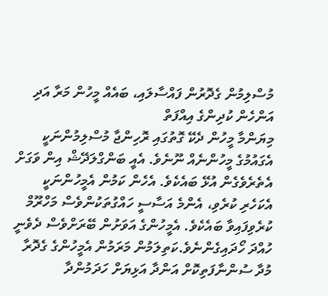މުސްލިމުން ގެދޮރުން ފައްސާލައި، ބައެއް މީހުން މަރާ އަދި އަންހެން ކުދިންގެ އިއްފަތް
މިޔަންމާ މީހުން ދެކޭ ގޮތުގައި ރޮހިންޖާ މުސްލިމުންނަކީ އެގައުމުގެ މީހުންނެއް ނޫނެވެ. އެއީ ބަންގްލަދޭޝް އިން ވަގަށް އެތެރެވެގެން އުޅޭ ބައެކެވެ. އެހެން ކަމުން އެމީހުންނަކީ އެކަހެރި ކުރެވި، އެންމެ އަސާސީ ހައްގުތަކުންވެސް މަހްރޫމް ކުރެވިފައިވާ ބައެކެވެ. އެމީހުންގެ އަވަށުން ބޭރަށްވެސް ދެވެނީ ހުއްދަ ހޯދައިގެންނެވެ.ކަތިލަމުން މަރަމުން އެމީހުންގެ ގެދޮރާ މުދާ ސުންނާފަތިކޮށް އަންދާ އަޅިޔަށް ހަދަމުންދާ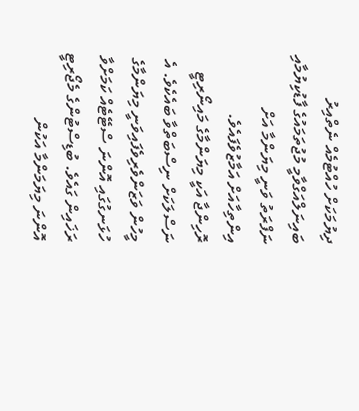ދިޔުމަކަށް ހުއްޓުމެއް ނެތްއިރު ބައިނަލްއަގްވާމީ މުޖުތަމައުގެ ފާޑުކިޔުމާއި ނަފްރަތު ވަނީ މިޔަންމާ އަށް އިންތިހާއަށް އަމާޒުވެފައެވެ.
ރޮހިންޖާ އަކީ މިޔަންމާގެ މައިނޯރިޓީ ނަސްލަކަށް ނިސްބަތްވާ ބައެކެވެ. އެ މީހުން ވަޒަންވެރިވެފައިވަނީ މިޔަންމާގެ ހުޅަނގުގައި އޮންނަ ސްޓޭޓެއް ކަމަށްވާ ރަޚައިން ގައެވެ. ބުޑިސްޓުންގެ މެޖޯރިޓީ އޮންނަ މިޔަމަންމާ އަކުން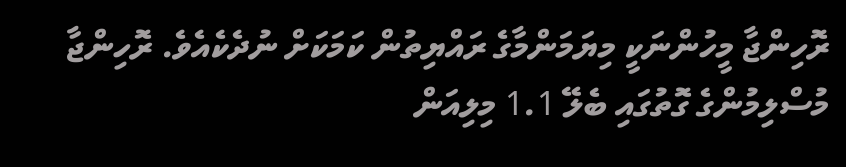ރޮހިންޖާ މީހުންނަކީ މިޔަމަންމާގެ ރައްޔިތުން ކަމަކަށް ނުދެކެއެވެ. ރޮހިންޖާ މުސްލިމުންގެ ގޮތުގައި ބެލޭ 1.1 މިލިއަން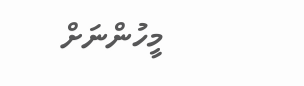މީހުންނަށް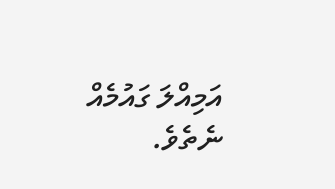އަމިއްލަ ގައުމެއް ނެތެވެ.